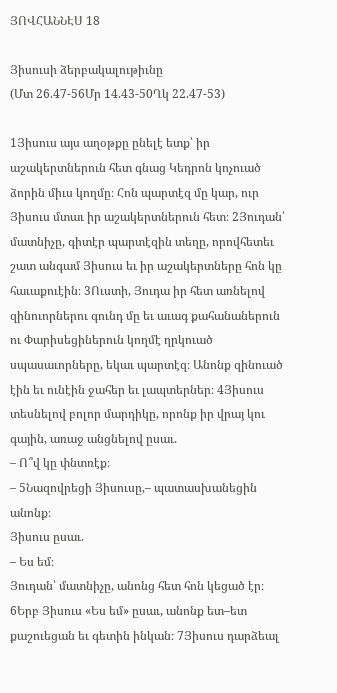ՅՈՎՀԱՆՆԷՍ 18

Յիսուսի ձերբակալութիւնը
(Մտ 26.47-56Մր 14.43-50Ղկ 22.47-53)

1Յիսուս այս աղօթքը ընելէ ետք՝ իր աշակերտներուն հետ գնաց Կեդրոն կոչուած ձորին միւս կողմը։ Հոն պարտէզ մը կար, ուր Յիսուս մտաւ իր աշակերտներուն հետ։ 2Յուդան՝ մատնիչը, գիտէր պարտէզին տեղը, որովհետեւ շատ անգամ Յիսուս եւ իր աշակերտները հոն կը հաւաքուէին։ 3Ուստի, Յուդա իր հետ առնելով զինուորներու գունդ մը եւ աւագ քահանաներուն ու Փարիսեցիներուն կողմէ ղրկուած սպասաւորները, եկաւ պարտէզ։ Անոնք զինուած էին եւ ունէին ջահեր եւ լապտերներ։ 4Յիսուս տեսնելով բոլոր մարդիկը, որոնք իր վրայ կու գային, առաջ անցնելով ըսաւ.
– Ո՞վ կը փնտռէք։
– 5Նազովրեցի Յիսուսը,– պատասխանեցին անոնք։
Յիսուս ըսաւ.
– Ես եմ։
Յուդան՝ մատնիչը, անոնց հետ հոն կեցած էր։ 6Երբ Յիսուս «Ես եմ» ըսաւ, անոնք ետ–ետ քաշուեցան եւ գետին ինկան։ 7Յիսուս դարձեալ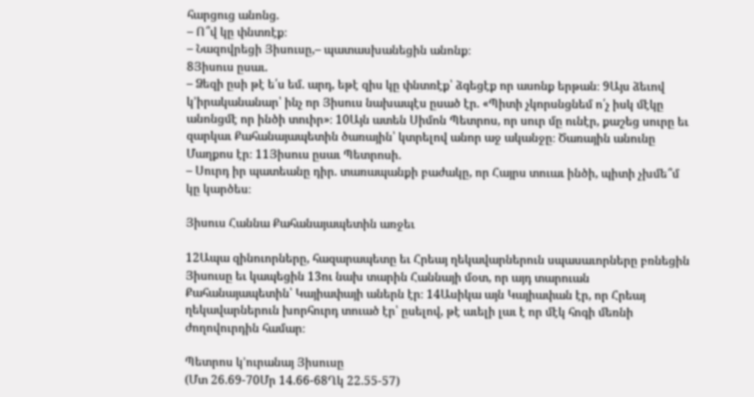հարցուց անոնց.
– Ո՞վ կը փնտռէք։
– Նազովրեցի Յիսուսը,– պատասխանեցին անոնք։
8Յիսուս ըսաւ.
– Ձեզի ըսի թէ ե՛ս եմ. արդ, եթէ զիս կը փնտռէք՝ ձգեցէք որ ասոնք երթան։ 9Այս ձեւով կ՚իրականանար՝ ինչ որ Յիսուս նախապէս ըսած էր. «Պիտի չկորսնցնեմ ո՛չ իսկ մէկը անոնցմէ որ ինծի տուիր»։ 10Այն ատեն Սիմոն Պետրոս, որ սուր մը ունէր, քաշեց սուրը եւ զարկաւ Քահանայապետին ծառային՝ կտրելով անոր աջ ականջը։ Ծառային անունը Մաղքոս էր։ 11Յիսուս ըսաւ Պետրոսի.
– Սուրդ իր պատեանը դիր. տառապանքի բաժակը, որ Հայրս տուաւ ինծի, պիտի չխմե՞մ կը կարծես։

Յիսուս Հաննա Քահանայապետին առջեւ

12Ապա զինուորները, հազարապետը եւ Հրեայ ղեկավարներուն սպասաւորները բռնեցին Յիսուսը եւ կապեցին 13ու նախ տարին Հաննայի մօտ, որ այդ տարուան Քահանայապետին՝ Կայիափայի աներն էր։ 14Ասիկա այն Կայիափան էր, որ Հրեայ ղեկավարներուն խորհուրդ տուած էր՝ ըսելով, թէ աւելի լաւ է որ մէկ հոգի մեռնի ժողովուրդին համար։

Պետրոս կ՚ուրանայ Յիսուսը
(Մտ 26.69-70Մր 14.66-68Ղկ 22.55-57)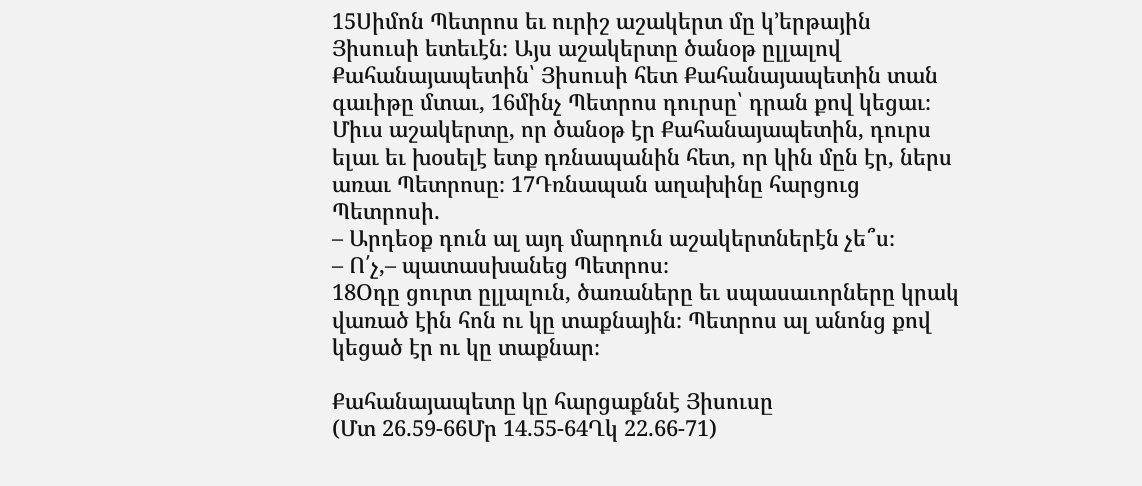15Սիմոն Պետրոս եւ ուրիշ աշակերտ մը կ՚երթային Յիսուսի ետեւէն։ Այս աշակերտը ծանօթ ըլլալով Քահանայապետին՝ Յիսուսի հետ Քահանայապետին տան գաւիթը մտաւ, 16մինչ Պետրոս դուրսը՝ դրան քով կեցաւ։ Միւս աշակերտը, որ ծանօթ էր Քահանայապետին, դուրս ելաւ եւ խօսելէ ետք դռնապանին հետ, որ կին մըն էր, ներս առաւ Պետրոսը։ 17Դռնապան աղախինը հարցուց Պետրոսի.
– Արդեօք դուն ալ այդ մարդուն աշակերտներէն չե՞ս։
– Ո՛չ,– պատասխանեց Պետրոս։
18Օդը ցուրտ ըլլալուն, ծառաները եւ սպասաւորները կրակ վառած էին հոն ու կը տաքնային։ Պետրոս ալ անոնց քով կեցած էր ու կը տաքնար։

Քահանայապետը կը հարցաքննէ Յիսուսը
(Մտ 26.59-66Մր 14.55-64Ղկ 22.66-71)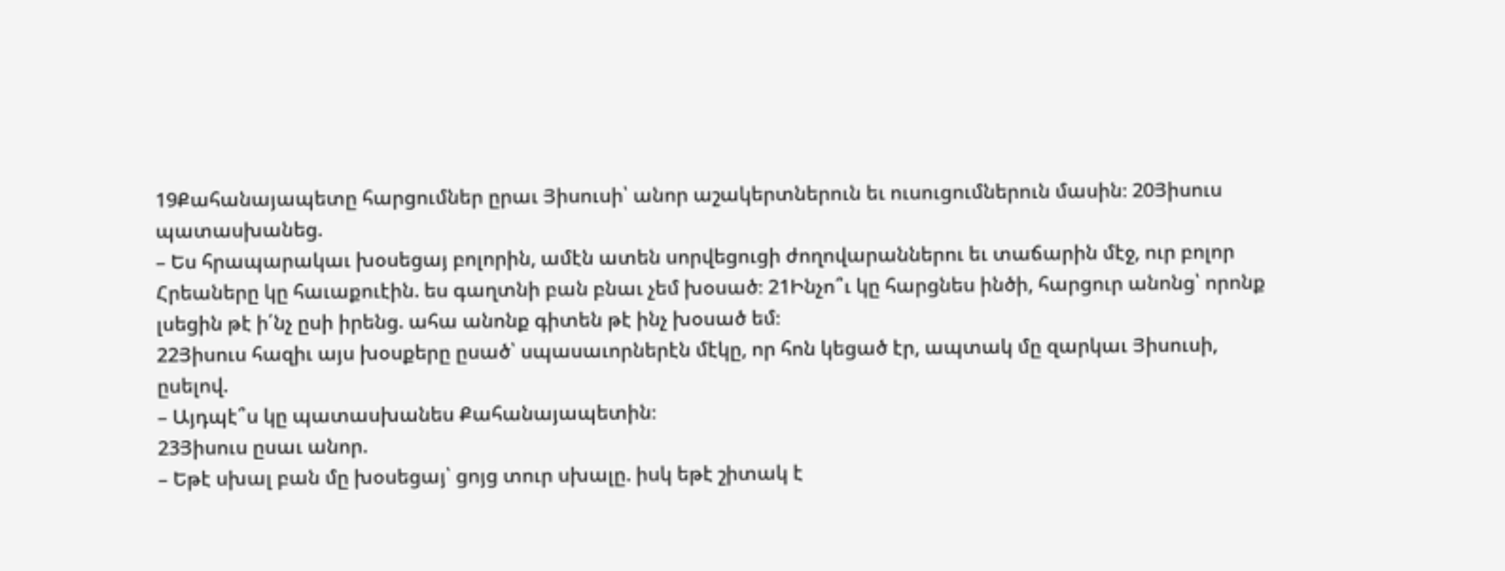19Քահանայապետը հարցումներ ըրաւ Յիսուսի՝ անոր աշակերտներուն եւ ուսուցումներուն մասին։ 20Յիսուս պատասխանեց.
– Ես հրապարակաւ խօսեցայ բոլորին, ամէն ատեն սորվեցուցի ժողովարաններու եւ տաճարին մէջ, ուր բոլոր Հրեաները կը հաւաքուէին. ես գաղտնի բան բնաւ չեմ խօսած։ 21Ինչո՞ւ կը հարցնես ինծի, հարցուր անոնց՝ որոնք լսեցին թէ ի՛նչ ըսի իրենց. ահա անոնք գիտեն թէ ինչ խօսած եմ։
22Յիսուս հազիւ այս խօսքերը ըսած՝ սպասաւորներէն մէկը, որ հոն կեցած էր, ապտակ մը զարկաւ Յիսուսի, ըսելով.
– Այդպէ՞ս կը պատասխանես Քահանայապետին։
23Յիսուս ըսաւ անոր.
– Եթէ սխալ բան մը խօսեցայ՝ ցոյց տուր սխալը. իսկ եթէ շիտակ է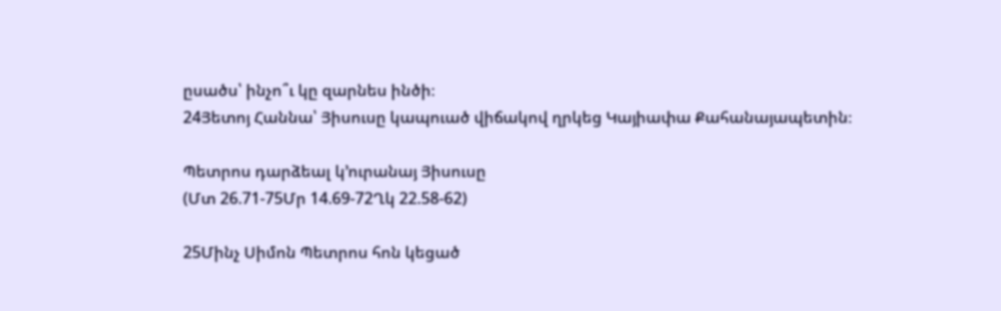ըսածս՝ ինչո՞ւ կը զարնես ինծի։
24Յետոյ Հաննա՝ Յիսուսը կապուած վիճակով ղրկեց Կայիափա Քահանայապետին։

Պետրոս դարձեալ կ՚ուրանայ Յիսուսը
(Մտ 26.71-75Մր 14.69-72Ղկ 22.58-62)

25Մինչ Սիմոն Պետրոս հոն կեցած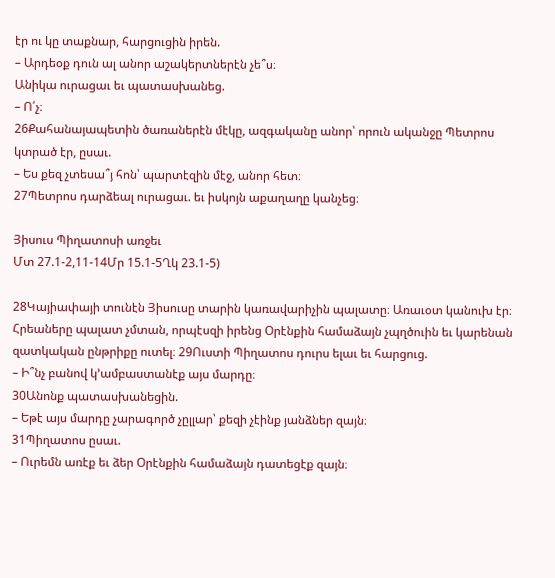էր ու կը տաքնար, հարցուցին իրեն.
– Արդեօք դուն ալ անոր աշակերտներէն չե՞ս։
Անիկա ուրացաւ եւ պատասխանեց.
– Ո՛չ։
26Քահանայապետին ծառաներէն մէկը, ազգականը անոր՝ որուն ականջը Պետրոս կտրած էր, ըսաւ.
– Ես քեզ չտեսա՞յ հոն՝ պարտէզին մէջ, անոր հետ։
27Պետրոս դարձեալ ուրացաւ. եւ իսկոյն աքաղաղը կանչեց։

Յիսուս Պիղատոսի առջեւ
Մտ 27.1-2,11-14Մր 15.1-5Ղկ 23.1-5)

28Կայիափայի տունէն Յիսուսը տարին կառավարիչին պալատը։ Առաւօտ կանուխ էր։ Հրեաները պալատ չմտան, որպէսզի իրենց Օրէնքին համաձայն չպղծուին եւ կարենան զատկական ընթրիքը ուտել։ 29Ուստի Պիղատոս դուրս ելաւ եւ հարցուց.
– Ի՞նչ բանով կ՚ամբաստանէք այս մարդը։
30Անոնք պատասխանեցին.
– Եթէ այս մարդը չարագործ չըլլար՝ քեզի չէինք յանձներ զայն։
31Պիղատոս ըսաւ.
– Ուրեմն առէք եւ ձեր Օրէնքին համաձայն դատեցէք զայն։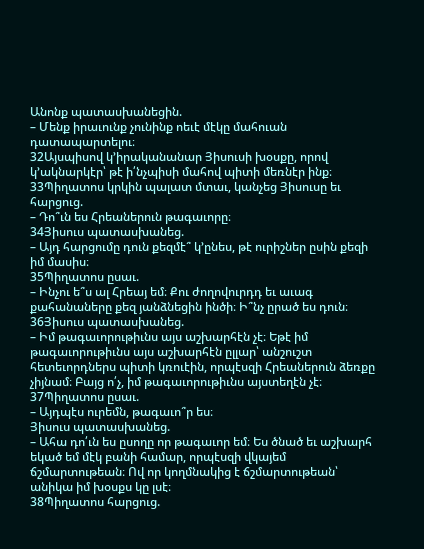Անոնք պատասխանեցին.
– Մենք իրաւունք չունինք ոեւէ մէկը մահուան դատապարտելու։
32Այսպիսով կ՚իրականանար Յիսուսի խօսքը, որով կ՚ակնարկէր՝ թէ ի՛նչպիսի մահով պիտի մեռնէր ինք։
33Պիղատոս կրկին պալատ մտաւ, կանչեց Յիսուսը եւ հարցուց.
– Դո՞ւն ես Հրեաներուն թագաւորը։
34Յիսուս պատասխանեց.
– Այդ հարցումը դուն քեզմէ՞ կ՚ընես, թէ ուրիշներ ըսին քեզի իմ մասիս։
35Պիղատոս ըսաւ.
– Ինչու ե՞ս ալ Հրեայ եմ։ Քու ժողովուրդդ եւ աւագ քահանաները քեզ յանձնեցին ինծի։ Ի՞նչ ըրած ես դուն։
36Յիսուս պատասխանեց.
– Իմ թագաւորութիւնս այս աշխարհէն չէ։ Եթէ իմ թագաւորութիւնս այս աշխարհէն ըլլար՝ անշուշտ հետեւորդներս պիտի կռուէին, որպէսզի Հրեաներուն ձեռքը չիյնամ։ Բայց ո՛չ, իմ թագաւորութիւնս այստեղէն չէ։
37Պիղատոս ըսաւ.
– Այդպէս ուրեմն, թագաւո՞ր ես։
Յիսուս պատասխանեց.
– Ահա դո՛ւն ես ըսողը որ թագաւոր եմ։ Ես ծնած եւ աշխարհ եկած եմ մէկ բանի համար, որպէսզի վկայեմ ճշմարտութեան։ Ով որ կողմնակից է ճշմարտութեան՝ անիկա իմ խօսքս կը լսէ։
38Պիղատոս հարցուց.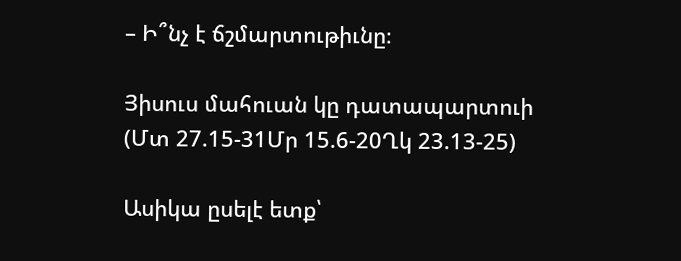– Ի՞նչ է ճշմարտութիւնը։

Յիսուս մահուան կը դատապարտուի
(Մտ 27.15-31Մր 15.6-20Ղկ 23.13-25)

Ասիկա ըսելէ ետք՝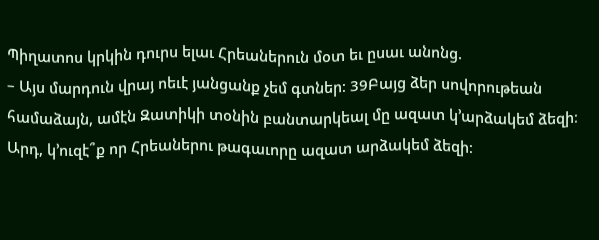Պիղատոս կրկին դուրս ելաւ Հրեաներուն մօտ եւ ըսաւ անոնց.
– Այս մարդուն վրայ ոեւէ յանցանք չեմ գտներ։ 39Բայց ձեր սովորութեան համաձայն, ամէն Զատիկի տօնին բանտարկեալ մը ազատ կ՚արձակեմ ձեզի։ Արդ, կ՚ուզէ՞ք որ Հրեաներու թագաւորը ազատ արձակեմ ձեզի։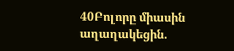40Բոլորը միասին աղաղակեցին.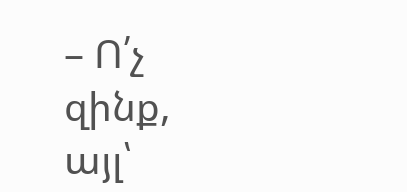– Ո՛չ զինք, այլ՝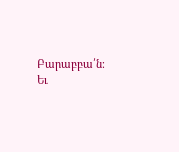Բարաբբա՛ն։
Եւ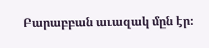Բարաբբան աւազակ մըն էր։